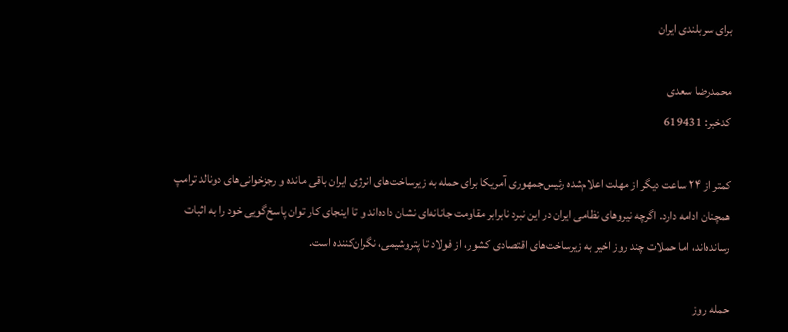برای سربلندی ایران

محمدرضا سعدی
کدخبر: 619431

کمتر از ۲۴ ساعت دیگر از مهلت اعلام‌شده رئیس‌جمهوری آمریکا برای حمله به زیرساخت‌های انرژی ایران باقی مانده و رجزخوانی‌های دونالد ترامپ همچنان ادامه دارد. اگرچه نیروهای نظامی ایران در این نبرد نابرابر مقاومت جانانه‌ای نشان داده‌اند و تا اینجای کار توان پاسخ‌گویی خود را به اثبات رسانده‌اند، اما حملات چند روز اخیر به زیرساخت‌های اقتصادی کشور، از فولاد تا پتروشیمی، نگران‌کننده است.

حمله روز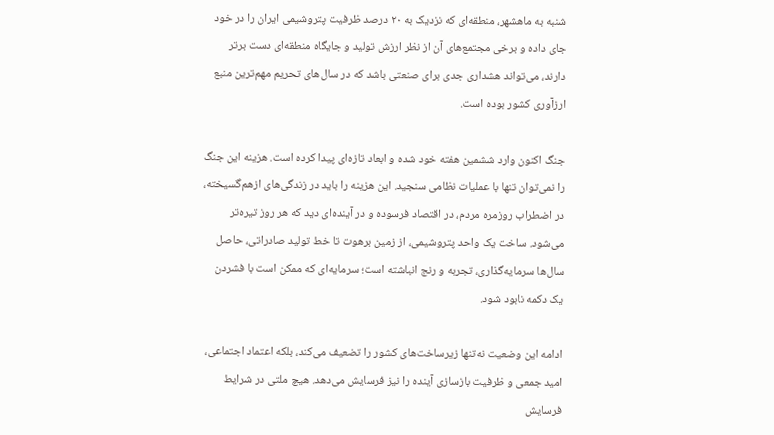شنبه به ماهشهر، منطقه‌ای که نزدیک به ۲۰ درصد ظرفیت پتروشیمی ایران را در خود جای داده و برخی مجتمع‌های آن از نظر ارزش تولید و جایگاه منطقه‌ای دست برتر دارند، می‌تواند هشداری جدی برای صنعتی باشد که در سال‌های تحریم مهم‌ترین منبع ارزآوری کشور بوده است.

جنگ اکنون وارد ششمین هفته خود شده و ابعاد تازه‌ای پیدا کرده است. هزینه این جنگ را نمی‌توان تنها با عملیات نظامی سنجید. این هزینه را باید در زندگی‌های ازهم‌گسیخته، در اضطراب روزمره مردم، در اقتصاد فرسوده و در آینده‌ای دید که هر روز تیره‌تر می‌شود. ساخت یک واحد پتروشیمی، از زمین برهوت تا خط تولید صادراتی، حاصل سال‌ها سرمایه‌گذاری، تجربه و رنج انباشته است؛ سرمایه‌ای که ممکن است با فشردن یک دکمه نابود شود.

ادامه این وضعیت نه‌تنها زیرساخت‌های کشور را تضعیف می‌کند، بلکه اعتماد اجتماعی، امید جمعی و ظرفیت بازسازی آینده را نیز فرسایش می‌دهد. هیچ ملتی در شرایط فرسایش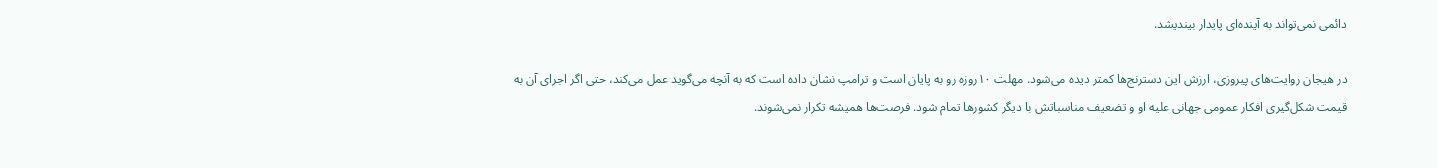دائمی نمی‌تواند به آینده‌ای پایدار بیندیشد.

در هیجان روایت‌های پیروزی، ارزش این دسترنج‌ها کمتر دیده می‌شود. مهلت ۱۰روزه رو به پایان است و ترامپ نشان داده است که به آنچه می‌گوید عمل می‌کند، حتی اگر اجرای آن به قیمت شکل‌گیری افکار عمومی جهانی علیه او و تضعیف مناسباتش با دیگر کشورها تمام شود. فرصت‌ها همیشه تکرار نمی‌شوند.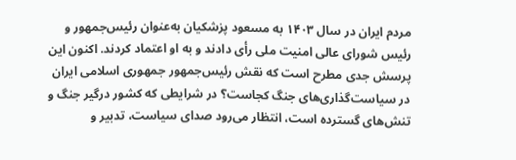مردم ایران در سال ۱۴۰۳ به مسعود پزشکیان به‌عنوان رئیس‌جمهور و رئیس شورای عالی امنیت ملی رأی دادند و به او اعتماد کردند. اکنون این پرسش جدی مطرح است که نقش رئیس‌جمهور جمهوری اسلامی ایران در سیاست‌گذاری‌های جنگ کجاست؟ در شرایطی که کشور درگیر جنگ و تنش‌های گسترده است، انتظار می‌رود صدای سیاست، تدبیر و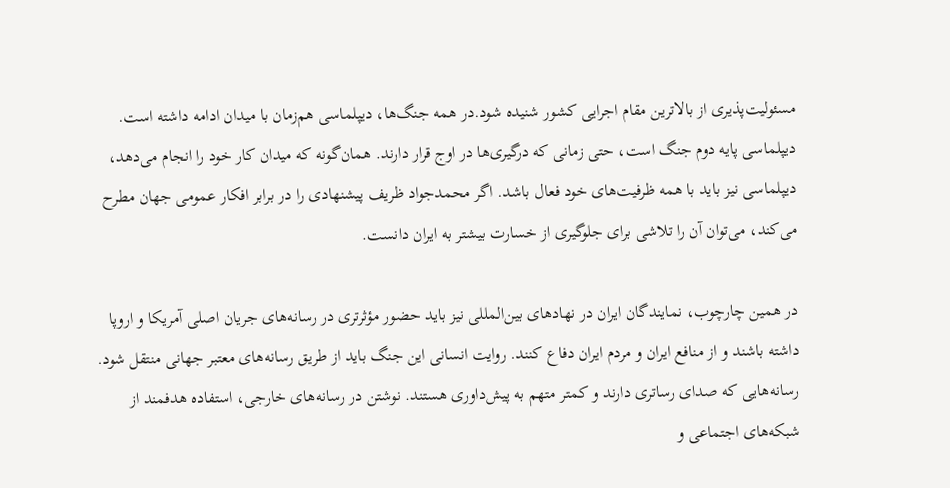مسئولیت‌پذیری از بالاترین مقام اجرایی کشور شنیده شود.در همه جنگ‌ها، دیپلماسی هم‌زمان با میدان ادامه داشته است. دیپلماسی پایه دوم جنگ است، حتی زمانی که درگیری‌ها در اوج قرار دارند. همان‌گونه که میدان کار خود را انجام می‌دهد، دیپلماسی نیز باید با همه ظرفیت‌های خود فعال باشد. اگر محمدجواد ظریف پیشنهادی را در برابر افکار عمومی جهان مطرح می‌کند، می‌توان آن را تلاشی برای جلوگیری از خسارت بیشتر به ایران دانست.

در همین چارچوب، نمایندگان ایران در نهادهای بین‌المللی نیز باید حضور مؤثرتری در رسانه‌های جریان اصلی آمریکا و اروپا داشته باشند و از منافع ایران و مردم ایران دفاع کنند. روایت انسانی این جنگ باید از طریق رسانه‌های معتبر جهانی منتقل شود. رسانه‌هایی که صدای رساتری دارند و کمتر متهم به پیش‌داوری هستند. نوشتن در رسانه‌های خارجی، استفاده هدفمند از شبکه‌های اجتماعی و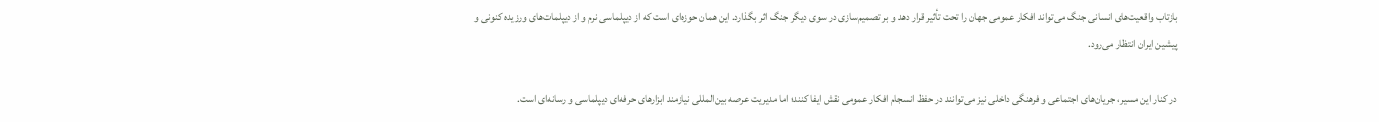بازتاب واقعیت‌های انسانی جنگ می‌تواند افکار عمومی جهان را تحت تأثیر قرار دهد و بر تصمیم‌سازی در سوی دیگر جنگ اثر بگذارد. این همان حوزه‌ای است که از دیپلماسی نرم و از دیپلمات‌های ورزیده کنونی و پیشین ایران انتظار می‌رود.

در کنار این مسیر، جریان‌های اجتماعی و فرهنگی داخلی نیز می‌توانند در حفظ انسجام افکار عمومی نقش ایفا کنند؛ اما مدیریت عرصه بین‌المللی نیازمند ابزارهای حرفه‌ای دیپلماسی و رسانه‌ای است.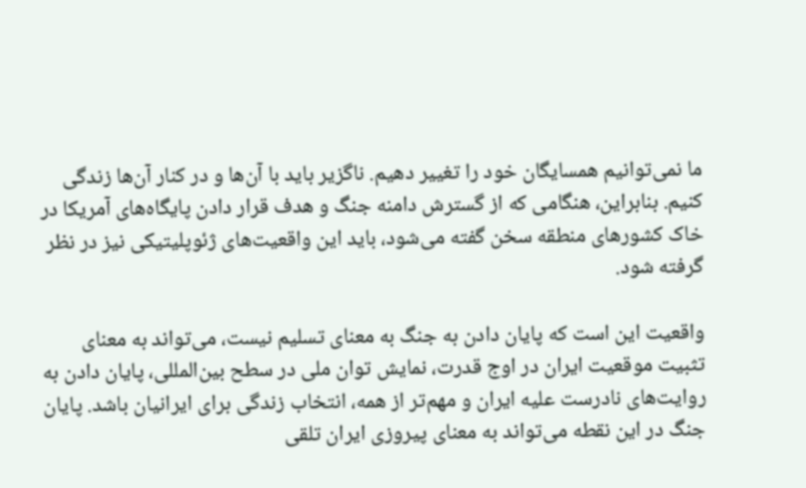ما نمی‌توانیم همسایگان خود را تغییر دهیم. ناگزیر باید با آن‌ها و در کنار آن‌ها زندگی کنیم. بنابراین، هنگامی که از گسترش دامنه جنگ و هدف قرار دادن پایگاه‌های آمریکا در خاک کشورهای منطقه سخن گفته می‌شود، باید این واقعیت‌های ژئوپلیتیکی نیز در نظر گرفته شود.

واقعیت این است که پایان دادن به جنگ به معنای تسلیم نیست، می‌تواند به معنای تثبیت موقعیت ایران در اوج قدرت، نمایش توان ملی در سطح بین‌المللی، پایان دادن به روایت‌های نادرست علیه ایران و مهم‌تر از همه، انتخاب زندگی برای ایرانیان باشد. پایان جنگ در این نقطه می‌تواند به معنای پیروزی ایران تلقی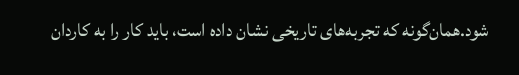شود.همان‌گونه که تجربه‌های تاریخی نشان داده است، باید کار را به کاردان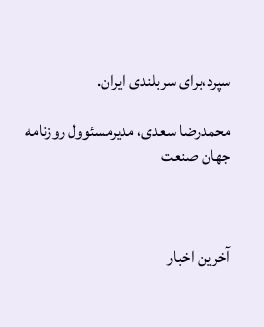سپرد،برای سربلندی ایران.

محمدرضا سعدی، مدیرمسئوول روزنامه جهان صنعت



آخرین اخبار